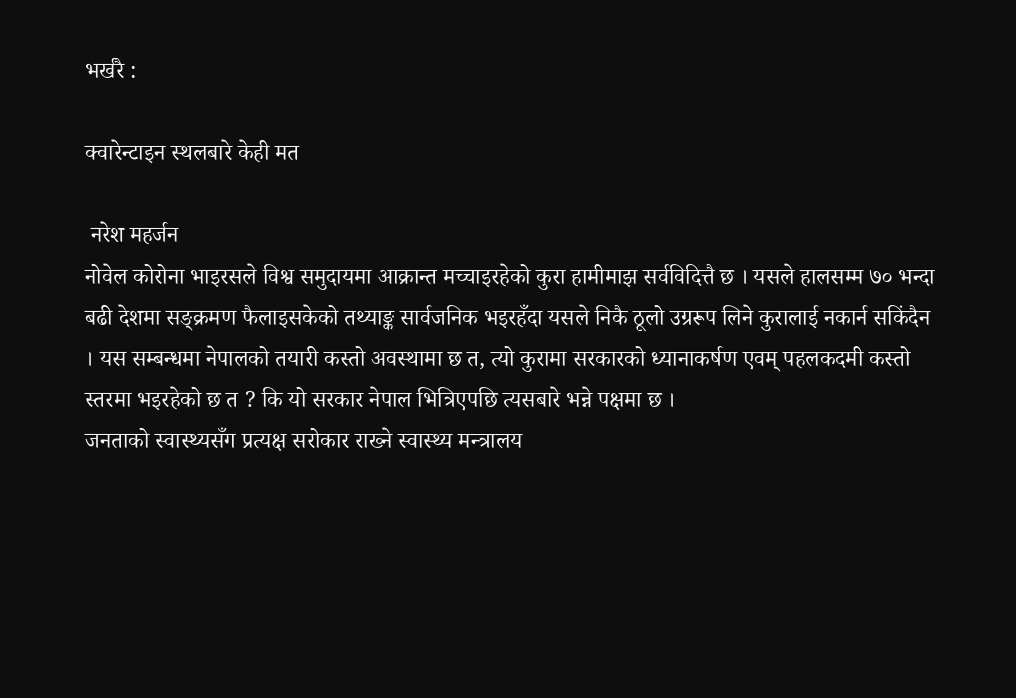भर्खरै :

क्वारेन्टाइन स्थलबारे केही मत

 नरेश महर्जन
नोवेल कोरोना भाइरसले विश्व समुदायमा आक्रान्त मच्चाइरहेको कुरा हामीमाझ सर्वविदित्तै छ । यसले हालसम्म ७० भन्दा बढी देशमा सङ्क्रमण फैलाइसकेको तथ्याङ्क सार्वजनिक भइरहँदा यसले निकै ठूलो उग्ररूप लिने कुरालाई नकार्न सकिंदैन । यस सम्बन्धमा नेपालको तयारी कस्तो अवस्थामा छ त, त्यो कुरामा सरकारको ध्यानाकर्षण एवम् पहलकदमी कस्तो स्तरमा भइरहेको छ त ? कि यो सरकार नेपाल भित्रिएपछि त्यसबारे भन्ने पक्षमा छ ।
जनताको स्वास्थ्यसँग प्रत्यक्ष सरोकार राख्ने स्वास्थ्य मन्त्रालय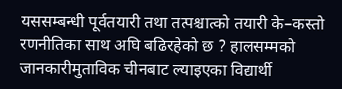यससम्बन्धी पूर्वतयारी तथा तत्पश्चात्को तयारी के–कस्तो रणनीतिका साथ अघि बढिरहेको छ ? हालसम्मको जानकारीमुताविक चीनबाट ल्याइएका विद्यार्थी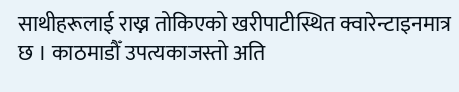साथीहरूलाई राख्न तोकिएको खरीपाटीस्थित क्वारेन्टाइनमात्र छ । काठमाडौँ उपत्यकाजस्तो अति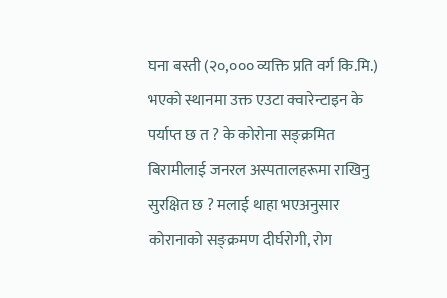घना बस्ती (२०,००० व्यक्ति प्रति वर्ग कि.मि.) भएको स्थानमा उक्त एउटा क्वारेन्टाइन के पर्याप्त छ त ? के कोरोना सङ्क्रमित बिरामीलाई जनरल अस्पतालहरूमा राखिनु सुरक्षित छ ? मलाई थाहा भएअनुसार कोरानाको सङ्क्रमण दीर्घरोगी, रोग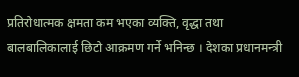प्रतिरोधात्मक क्षमता कम भएका व्यक्ति, वृद्धा तथा बालबालिकालाई छिटो आक्रमण गर्ने भनिन्छ । देशका प्रधानमन्त्री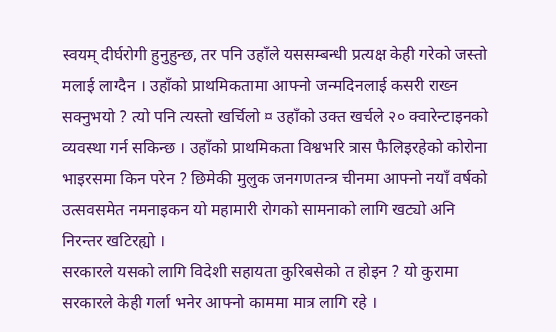स्वयम् दीर्घरोगी हुनुहुन्छ, तर पनि उहाँले यससम्बन्धी प्रत्यक्ष केही गरेको जस्तो मलाई लाग्दैन । उहाँको प्राथमिकतामा आफ्नो जन्मदिनलाई कसरी राख्न सक्नुभयो ? त्यो पनि त्यस्तो खर्चिलो ¤ उहाँको उक्त खर्चले २० क्वारेन्टाइनको व्यवस्था गर्न सकिन्छ । उहाँको प्राथमिकता विश्वभरि त्रास फैलिइरहेको कोरोना भाइरसमा किन परेन ? छिमेकी मुलुक जनगणतन्त्र चीनमा आफ्नो नयाँ वर्षको उत्सवसमेत नमनाइकन यो महामारी रोगको सामनाको लागि खट्यो अनि निरन्तर खटिरह्यो ।
सरकारले यसको लागि विदेशी सहायता कुरिबसेको त होइन ? यो कुरामा सरकारले केही गर्ला भनेर आफ्नो काममा मात्र लागि रहे ।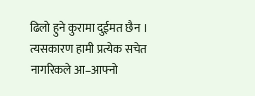ढिलो हुने कुरामा दुईमत छैन । त्यसकारण हामी प्रत्येक सचेत नागरिकले आ–आफ्नो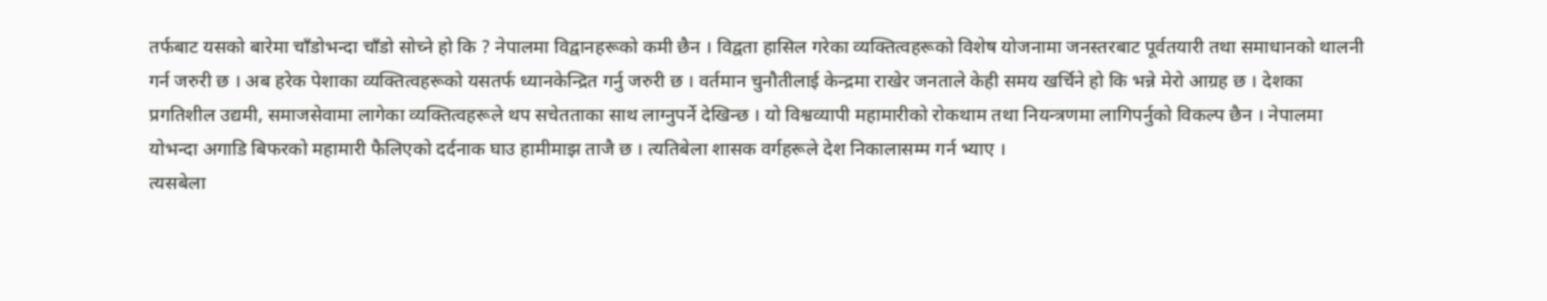तर्फबाट यसको बारेमा चाँडोभन्दा चाँडो सोच्ने हो कि ? नेपालमा विद्वानहरूको कमी छैन । विद्वता हासिल गरेका व्यक्तित्वहरूको विशेष योजनामा जनस्तरबाट पूर्वतयारी तथा समाधानको थालनी गर्न जरुरी छ । अब हरेक पेशाका व्यक्तित्वहरूको यसतर्फ ध्यानकेन्द्रित गर्नु जरुरी छ । वर्तमान चुनौतीलाई केन्द्रमा राखेर जनताले केही समय खर्चिने हो कि भन्ने मेरो आग्रह छ । देशका प्रगतिशील उद्यमी, समाजसेवामा लागेका व्यक्तित्वहरूले थप सचेतताका साथ लाग्नुपर्ने देखिन्छ । यो विश्वव्यापी महामारीको रोकथाम तथा नियन्त्रणमा लागिपर्नुको विकल्प छैन । नेपालमा योभन्दा अगाडि बिफरको महामारी फैलिएको दर्दनाक घाउ हामीमाझ ताजै छ । त्यतिबेला शासक वर्गहरूले देश निकालासम्म गर्न भ्याए ।
त्यसबेला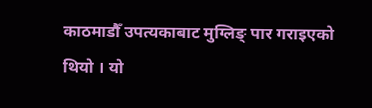काठमाडौँ उपत्यकाबाट मुग्लिङ् पार गराइएको थियो । यो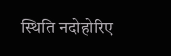स्थिति नदोहोरिए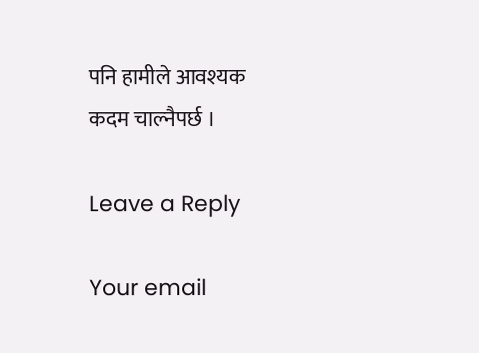पनि हामीले आवश्यक कदम चाल्नैपर्छ ।

Leave a Reply

Your email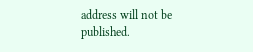address will not be published.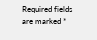Required fields are marked *